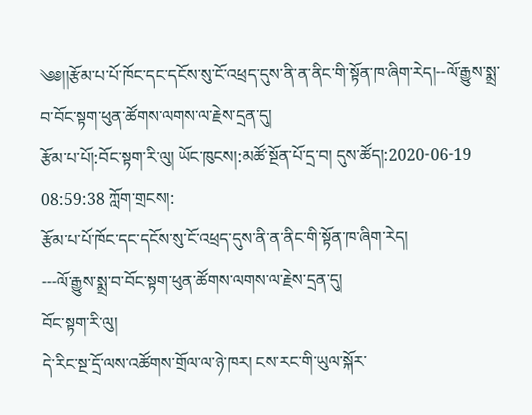༄༅།།རྩོམ་པ་པོ་ཁོང་དང་དངོས་སུ་ངོ་འཕྲད་དུས་ནི་ན་ནིང་གི་སྟོན་ཁ་ཞིག་རེད།--ལོ་རྒྱུས་སྨྲ་བ་བོང་སྟག་ཕུན་ཚོགས་ལགས་ལ་རྗེས་དྲན་དུ།
རྩོམ་པ་པོ།:བོང་སྟག་རི་ལུ། ཡོང་ཁུངས།:མཚོ་སྔོན་པོ་དྲ་བ། དུས་ཚོད།:2020-06-19 08:59:38 ཀློག་གྲངས།:
རྩོམ་པ་པོ་ཁོང་དང་དངོས་སུ་ངོ་འཕྲད་དུས་ནི་ན་ནིང་གི་སྟོན་ཁ་ཞིག་རེད།
---ལོ་རྒྱུས་སྨྲ་བ་བོང་སྟག་ཕུན་ཚོགས་ལགས་ལ་རྗེས་དྲན་དུ།
བོང་སྟག་རི་ལུ།
དེ་རིང་སྔ་དྲོ་ལས་འཚོགས་གྲོལ་ལ་ཉེ་ཁར། ངས་རང་གི་ཡུལ་སྐོར་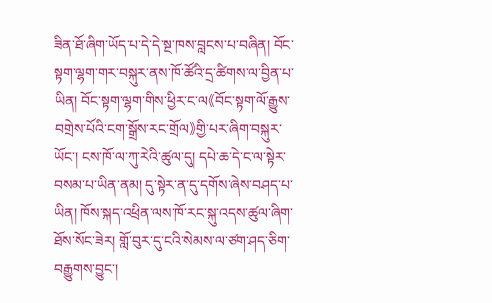ཟིན་ཐོ་ཞིག་ཡོད་པ་དེ་དེ་སྔ་ཁས་བླངས་པ་བཞིན། བོང་སྟག་ལྷག་གར་བསྐུར་ནས་ཁོ་ཚོའི་དྲ་ཚིགས་ལ་བྱིན་པ་ཡིན། བོང་སྟག་ལྷག་གིས་ཕྱིར་ང་ལ《བོང་སྟག་ལོ་རྒྱུས་བགྲེས་པོའི་ངག་སྒྲོས་རང་གྲོལ》གྱི་པར་ཞིག་བསྐུར་ཡོང་། ངས་ཁོ་ལ་ཀུ་རེའི་ཚུལ་དུ། དཔེ་ཆ་དེ་ང་ལ་སྟེར་བསམ་པ་ཡིན་ནམ། དུ་སྟེར་ན་དུ་དགོས་ཞེས་བཤད་པ་ཡིན། ཁོས་སྐད་འཕྲིན་ལས་ཁོ་རང་སྐུ་འདས་ཚུལ་ཞིག་ཐོས་སོང་ཟེར། གློ་བུར་དུ་ངའི་སེམས་ལ་ཙག་ཤད་ཅིག་བརྒྱུགས་བྱུང་།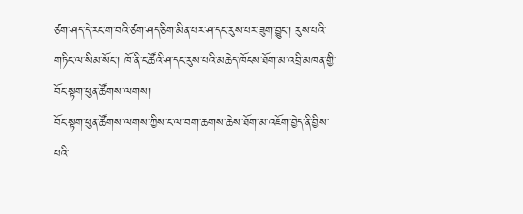ཙག་ཤད་དེ་རང་ག་བའི་ཙག་ཤད་ཅིག་མིན་པར་ཤ་དང་རུས་པར་ཟུག་བྱུང་། རུས་པའི་གཏིང་ལ་སིམ་སོང་། ཁོ་ནི་ང་ཚོའི་ཤ་དང་རུས་པའི་མཆེད་ཁོངས་ཐོག་མ་འབྲི་མཁན་གྱི་བོང་སྟག་ཕུན་ཚོགས་ལགས།
བོང་སྟག་ཕུན་ཚོགས་ལགས་ཀྱིས་ང་ལ་བག་ཆགས་ཆེས་ཐོག་མ་འཇོག་བྱེད་ནི་བྱིས་པའི་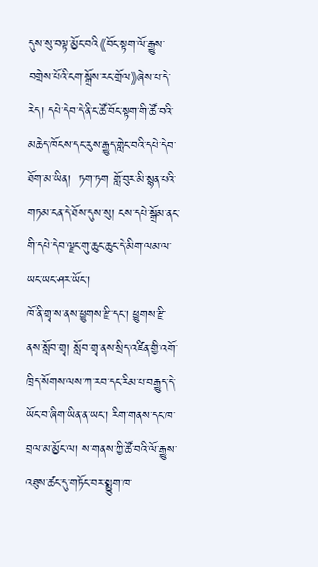དུས་སུ་བལྟ་མྱོང་བའི《བོང་སྟག་ལོ་རྒྱུས་བགྲེས་པོའི་ངག་སྒྲོས་རང་གྲོལ》ཞེས་པ་དེ་རེད། དཔེ་དེབ་དེ་ནི་ང་ཚོ་བོང་སྟག་གི་ཚོ་བའི་མཆེད་ཁོངས་དང་རུས་རྒྱུད་གླེང་བའི་དཔེ་དེབ་ཐོག་མ་ཡིན།  ཏག་ཏག གློ་བུར་མི་སྙན་པའི་གཏམ་ངན་དེ་ཐོས་དུས་སུ། ངས་དཔེ་སྒྲོམ་ནང་གི་དཔེ་དེབ་ལྗང་གུ་ཆུང་ཆུང་དེ་མིག་ལམ་ལ་ཡང་ཡང་ཤར་ཡོང་།
ཁོ་ནི་གྲྭ་ས་ནས་ཕྱུགས་རྫི་དང་། ཕྱུགས་རྫི་ནས་སློབ་གྲྭ། སློབ་གྲྭ་ནས་སྲིད་འཛིན་གྱི་འགོ་ཁྲིད་སོགས་ལས་ཀ་རབ་དང་རིམ་པ་བརྒྱུད་དེ་ཡོང་བ་ཞིག་ཡིན་ན་ཡང་། རིག་གནས་དང་ཁ་བྲལ་མ་མྱོང་ལ། ས་གནས་ཀྱི་ཚོ་བའི་ལོ་རྒྱུས་འཐུས་ཚང་དུ་གཏོང་བར་སྨྱུག་ཁ་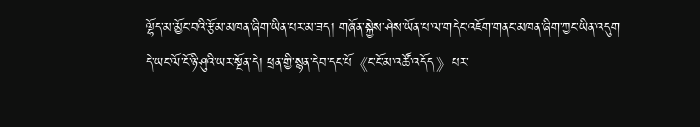ལྷོད་མ་མྱོང་བའི་རྩོམ་མཁན་ཞིག་ཡིན་པར་མ་ཟད། གཞོན་སྐྱེས་ཤེས་ཡོན་པ་ལ་གདེང་འཇོག་གནང་མཁན་ཞིག་ཀྱང་ཡིན་འདུག
དེ་ཡང་ལོ་ངོ་ཉི་ཤུའི་ཡར་སྔོན་དེ། ཕྲན་གྱི་སྙན་དེབ་དང་པོ《ང་ངོ་མ་འཚོ་འདོད》པར་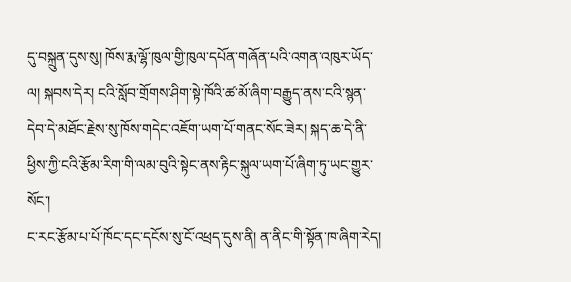དུ་བསྐྲུན་དུས་སུ། ཁོས་རྨ་ལྷོ་ཁུལ་གྱི་ཁུལ་དཔོན་གཞོན་པའི་འགན་འཁུར་ཡོད་ལ། སྐབས་དེར། ངའི་སློབ་གྲོགས་ཤིག་སྟེ་ཁོའི་ཚ་མོ་ཞིག་བརྒྱུད་ནས་ངའི་སྙན་དེབ་དེ་མཐོང་རྗེས་སུ་ཁོས་གདེང་འཇོག་ཡག་པོ་གནང་སོང་ཟེར། སྐད་ཆ་དེ་ནི་ཕྱིས་ཀྱི་ངའི་རྩོམ་རིག་གི་ལམ་བུའི་སྟེང་ནས་རྟིང་སྐུལ་ཡག་པོ་ཞིག་ཏུ་ཡང་གྱུར་སོང་།
ང་རང་རྩོམ་པ་པོ་ཁོང་དང་དངོས་སུ་ངོ་འཕྲད་དུས་ནི། ན་ནིང་གི་སྟོན་ཁ་ཞིག་རེད།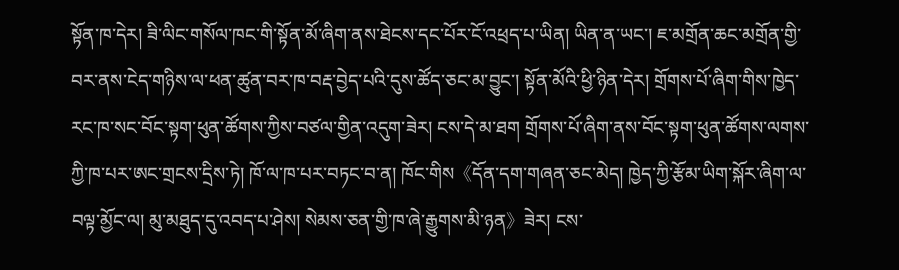སྟོན་ཁ་དེར། ཟི་ལིང་གསོལ་ཁང་གི་སྟོན་མོ་ཞིག་ནས་ཐེངས་དང་པོར་ངོ་འཕྲད་པ་ཡིན། ཡིན་ན་ཡང་། ཇ་མགྲོན་ཆང་མགྲོན་གྱི་བར་ནས་ངེད་གཉིས་ལ་ཕན་ཚུན་བར་ཁ་བརྡ་བྱེད་པའི་དུས་ཚོད་ཅང་མ་བྱུང་། སྟོན་མོའི་ཕྱི་ཉིན་དེར། གྲོགས་པོ་ཞིག་གིས་ཁྱེད་རང་ཁ་སང་བོང་སྟག་ཕུན་ཚོགས་ཀྱིས་བཙལ་གྱིན་འདུག་ཟེར། ངས་དེ་མ་ཐག གྲོགས་པོ་ཞིག་ནས་བོང་སྟག་ཕུན་ཚོགས་ལགས་ཀྱི་ཁ་པར་ཨང་གྲངས་དྲིས་ཏེ། ཁོ་ལ་ཁ་པར་བཏང་བ་ན། ཁོང་གིས《དོན་དག་གཞན་ཅང་མེད། ཁྱེད་ཀྱི་རྩོམ་ཡིག་སྐོར་ཞིག་ལ་བལྟ་མྱོང་ལ། མུ་མཐུད་དུ་འབད་པ་ཤེས། སེམས་ཅན་གྱི་ཁ་ཞེ་རྒྱུགས་མི་ཉན》ཟེར། ངས་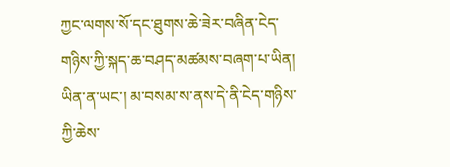ཀྱང་ལགས་སོ་དང་ཐུགས་ཆེ་ཟེར་བཞིན་ངེད་གཉིས་ཀྱི་སྐད་ཆ་བཤད་མཚམས་བཞག་པ་ཡིན། ཡིན་ན་ཡང་། མ་བསམ་ས་ནས་དེ་ནི་ངེད་གཉིས་ཀྱི་ཆེས་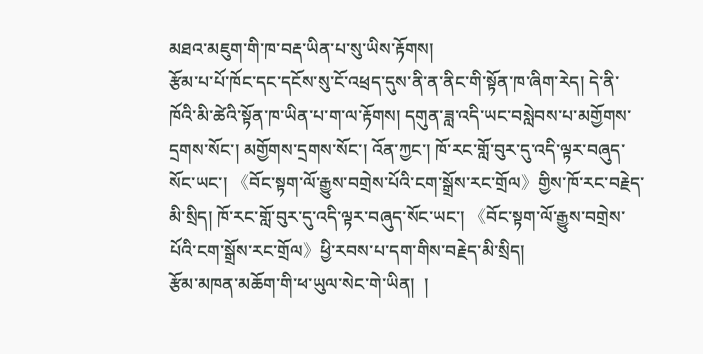མཐའ་མཇུག་གི་ཁ་བརྡ་ཡིན་པ་སུ་ཡིས་རྟོགས།
རྩོམ་པ་པོ་ཁོང་དང་དངོས་སུ་ངོ་འཕྲད་དུས་ནི་ན་ནིང་གི་སྟོན་ཁ་ཞིག་རེད། དེ་ནི་ཁོའི་མི་ཚེའི་སྟོན་ཁ་ཡིན་པ་ག་ལ་རྟོགས། དགུན་ཟླ་འདི་ཡང་བསླེབས་པ་མགྱོགས་དྲགས་སོང་། མགྱོགས་དྲགས་སོང་། འོན་ཀྱང་། ཁོ་རང་གློ་བུར་དུ་འདི་ལྟར་བཞུད་སོང་ཡང་། 《བོང་སྟག་ལོ་རྒྱུས་བགྲེས་པོའི་ངག་སྒྲོས་རང་གྲོལ》གྱིས་ཁོ་རང་བརྗེད་མི་སྲིད། ཁོ་རང་གློ་བུར་དུ་འདི་ལྟར་བཞུད་སོང་ཡང་། 《བོང་སྟག་ལོ་རྒྱུས་བགྲེས་པོའི་ངག་སྒྲོས་རང་གྲོལ》ཕྱི་རབས་པ་དག་གིས་བརྗེད་མི་སྲིད།
རྩོམ་མཁན་མཆོག་གི་ཕ་ཡུལ་སེང་གེ་ཡིན།  །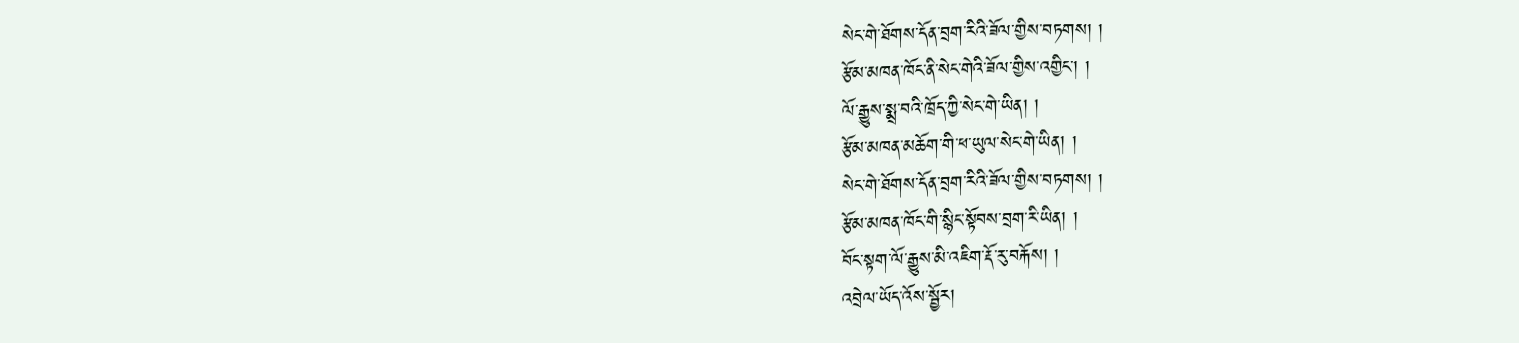སེང་གེ་ཐོགས་དོན་བྲག་རིའི་ཟོལ་གྱིས་བཏགས། །
རྩོམ་མཁན་ཁོང་ནི་སེང་གེའི་ཟོལ་གྱིས་འགྱིང་། །
ལོ་རྒྱུས་སྨྲ་བའི་ཁྲོད་ཀྱི་སེང་གེ་ཡིན། །
རྩོམ་མཁན་མཆོག་གི་ཕ་ཡུལ་སེང་གེ་ཡིན། །
སེང་གེ་ཐོགས་དོན་བྲག་རིའི་ཟོལ་གྱིས་བཏགས། །
རྩོམ་མཁན་ཁོང་གི་སྙིང་སྟོབས་བྲག་རི་ཡིན། །
བོང་སྟག་ལོ་རྒྱུས་མི་འཇིག་རྡོ་རུ་བརྐོས། །
འབྲེལ་ཡོད་འོས་སྦྱོར།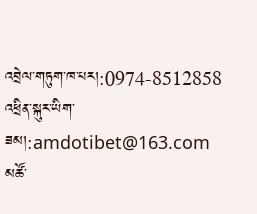འབྲེལ་གཏུག་ཁ་པར།:0974-8512858
འཕྲིན་སྐུར་ཡིག་ཟམ།:amdotibet@163.com
མཚོ་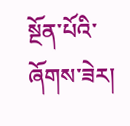སྔོན་པོའི་ཞོགས་ཟེར།